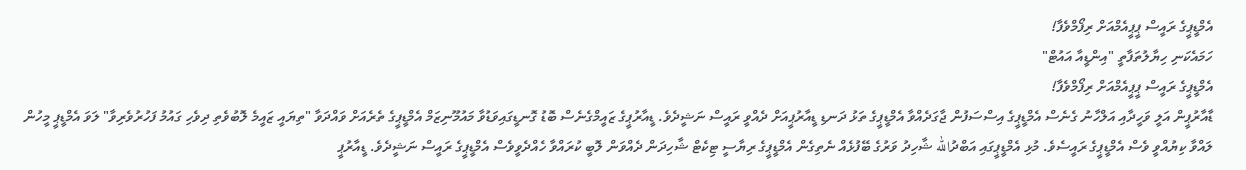އެމްޑީޕީގެ ރައީސް ޕީޕީއެމްއަށް ރިފޯމްވެފާ!
ހަމައެކަނި ހިޔާލުތަފާތީ "އިންޑީއާ އައުޓް"
އެމްޑީޕީގެ ރައީސް ޕީޕީއެމްއަށް ރިފޯމްވެފާ!
ޑާއާރުޕީން އަލީ ވަހީދާއި އަލްހާނު ގެނެސް އެމްޑީޕީގެ އިސްސަފުން ޖާގަދެއްވާ އެމްޑީޕީގެ ތަޅު ދަނޑި ޑީއާރުޕީއަށް ދެއްވީ ރައީސް ނަޝީދެވެ. ޑީއާރުޕީގެ ޒައީމްގެނެސް ބޮޑު ގޮނޑީގައިވަޑުވާ މައުމޫނިޒަމް އެމްޑީޕީގެ ތެރެއަށް ވައްދަވާ "ތިޔައީ ޒައީމެ ލޮބުވެތި ދިވެހި ގައުމު ފަހުރުވެރިވާ" ލަވަ އެމްޑީޕީ މީހުން ލައްވާ ކިޔުއްވީ ވެސް އެމްޑީޕީގެ ރައީސެވެ. މުޅި އެމްޑީޕީގައި އަބްދުالله ޝާހިދު ވަރުގެ ބޭފުޅެއް ނެތިގެން އެމްޑީޕީގެ ރިޔާސީ ޓިކެޓް ޝާހިދަން ދެއްވަން ލޮބީ ކުރައްވާ ހެއްދެވީވެސް އެމްޑީޕީގެ ރައީސް ނަޝީދެވެ. ޑީއާރުޕީ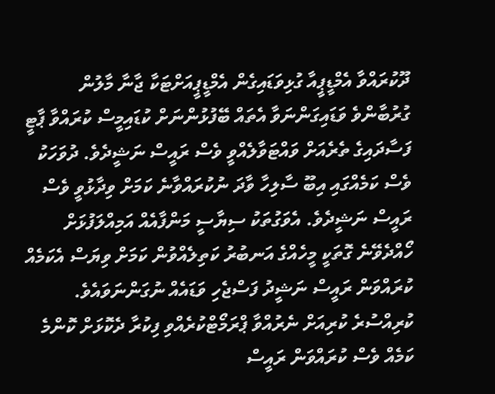ދޫކުރައްވާ އެމްޑީޕީއާ ގުޅިވަޑައިގެން އެމްޑީޕީއަށްޓަކާ ޖާނާ މާލުން ގުރުބާންވެ ވަޑައިގަންނަވާ އެތައް ބޭފުޅުންނަށް ކުޑައިމީސް ކުރައްވާ ޕާޓީ ފަސާދައިގެ ތެރެއަށް ވައްޓަވާލެއްވީ ވެސް ރައީސް ނަޝީދެވެ. ދުވަހަކު ވެސް ކަމެއްގައި އިބޫ ސާލިހާ ވާދަ ނުކުރައްވާނެ ކަމަށް ވިދާޅުވީ ވެސް ރައީސް ނަޝީދެވެ. އެވަގުތަކު ސިޔާސީ މަންފާއެއް އަމިއްލަފުޅަށް ހޯއްދެވޭނެ ގޮތަކީ މީހެއްގެ އަނބުރު ކަތިލެއްވުން ކަމަށް ވިޔަސް އެކަމެއް ކުރައްވަން ރައީސް ނަޝީދު ފަސްޖެހި ވަޑައެއް ނުގަންނަވައެވެ.
ކުރިއްސުރެ ކުރިއަށް ނެރުއްވާ ޕްރަމޯޓްކުރެއްވި ފިކުރާ ދެކޮޅަށް ކޮންމެ ކަމެއް ވެސް ކުރައްވަން ރައީސް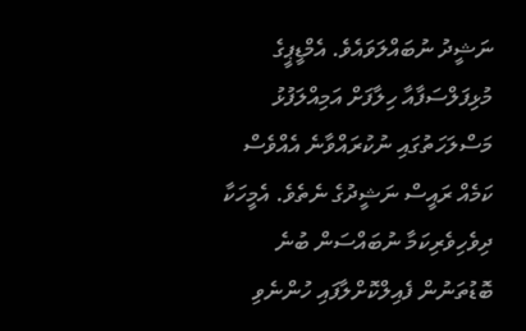ނަޝީދު ނުބައްލަވައެވެ. އެމްޑީޕީގެ މުޅިފަލްސަފާއާ ހިލާފަށް އަމިއްލަފުޅު މަސްލަހަތުގައި ނުކުރައްވާނެ އެއްވެސް ކަމެއް ރައީސް ނަޝީދުގެ ނެތެވެ. އެމީހަކާ ދިވެހިވެރިކަމާ ނުބައްސަން ބުނެ ބޮޑުތަނުން ފެއިލްކޮށްލާފައި ހުންނެވި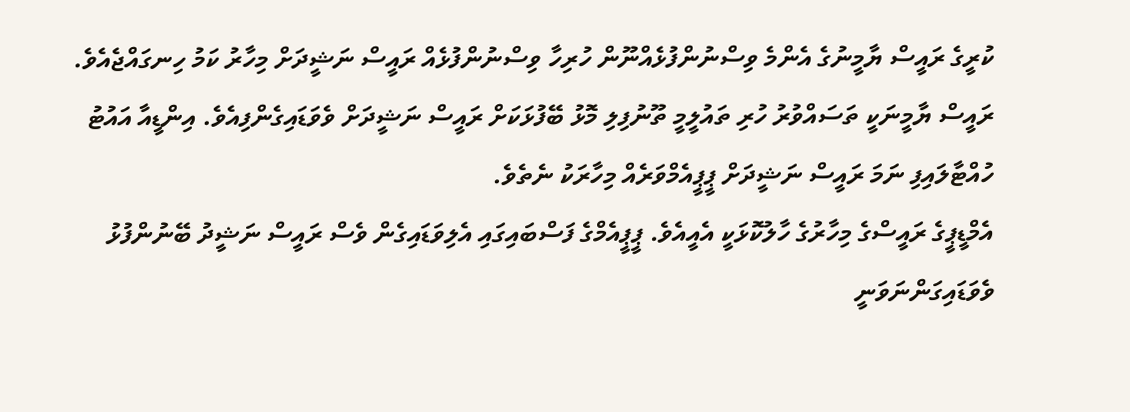ކުރީގެ ރައީސް ޔާމީނުގެ އެންމެ ވިސްނުންފުޅެއްނޫން ހުރިހާ ވިސްނުންފުޅެއް ރައީސް ނަޝީދަށް މިހާރު ކަމު ހިނގައްޖެއެވެ. ރައީސް ޔާމީނަކީ ތަސައްވުރު ހުރި ތައުލީމީ ތޫނުފިލި މޮޅު ބޭފުޅަކަށް ރައީސް ނަޝީދަށް ވެވަޑައިގެންފިއެވެ. އިންޑީއާ އައުޓު ހުއްޓާލައިފި ނަމަ ރައީސް ނަޝީދަށް ޕީޕީއެމްވަރެއް މިހާރަކު ނެތެވެ.
އެމްޑީޕީގެ ރައީސްގެ މިހާރުގެ ހާލުކޮޅަކީ އެއީއެވެ. ޕީޕީއެމްގެ ފަސްބައިގައި އެލިވަޑައިގެން ވެސް ރައީސް ނަޝީދު ބޭނުންފުޅު ވެވަޑައިގަންނަވަނީ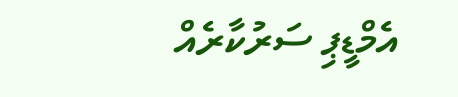އެމްޑީޕި ސަރުކާރެއް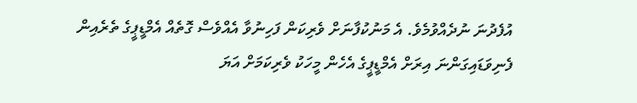އުފެދުނަ ނުދެއްވުމެވެ. އެ މަނުކުފާނަށް ވެރިކަން ފަހިނުވާ އެއްވެސް ގޮތެއް އެމްޑީޕީގެ ތެރެއިން ފެނިވަޑައިގަންނަ އިރަށް އެމްޑީޕީގެ އެހެން މީހަކު ވެރިކަމަށް އަޔަ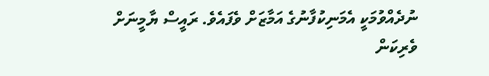ނުދެއްވުމަކީ އެމަނިކުފާނުގެ އަމާޒަށް ވެފައެވެ. ރައީސް ޔާމީނަށް ވެރިކަން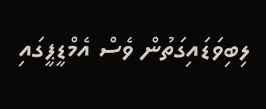ލިބިވަޑައިގަތުން ވެސް އެމްޑީޕީގައި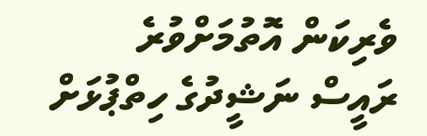ވެރިކަން އޮތުމަށްވުރެ ރައީސް ނަޝީދުގެ ހިތްޕުޅަށް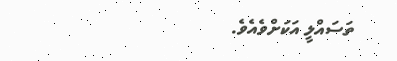ތަސައްލީ އަކަށްވެއެވެ.